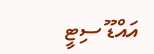އައްޑޫ ސިޓީ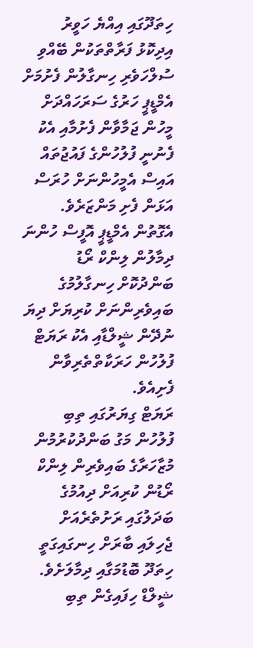ހިތަދޫގައި އިއްޔެ ހަވީރު އިދިކޮޅު ފަރާތްތަކުން ބޭއްވި ސުލްހަވެރި ހިނގާލުން ފެށުމަށް އެމްޑީޕީ ހަރުގެ ސަރަހައްދަށް މީހުން ޖަމާވާން ފެށުމާއި އެކު ފެނުނީ ފުލުހުންގެ ފައުޖުތައް އައިސް އެމީހުންނަށް ހުރަސް އަޅަން ފެށި މަންޒަރެވެ. އެގޮތުން އެމްޑީޕީ އޮފީސް ހުންނަ ދިމާލުން ލިންކް ރޯޑު ބަންދުކޮށް ހިނގާލުމުގެ ބައިވެރިންނަށް ކުރިޔަށް ދިޔަ ނުދޭން ޝީލްޑާއި އެކު ރަޔަޓް ފުލުހުން ހަރަކާތްތެރިވާން ފެށިއެވެ.
ރަޔަޓް ގިޔަރުގައި ތިބި ފުލުހުން މަގު ބަންދުކުރުމުން މުޒާހަރާގެ ބައިވެރިން ލިންކް ރޯޑުން ކުރިއަށް ދިއުމުގެ ބަދަލުގައި ރަށުތެރެއަށް ޖެހިލައި ބާރަށް ހިނގައިގަތީ ހިތަދޫ ބޮޑުމަގާއި ދިމާލަށެވެ. ޝީލްޑް ހިފައިގެން ތިބި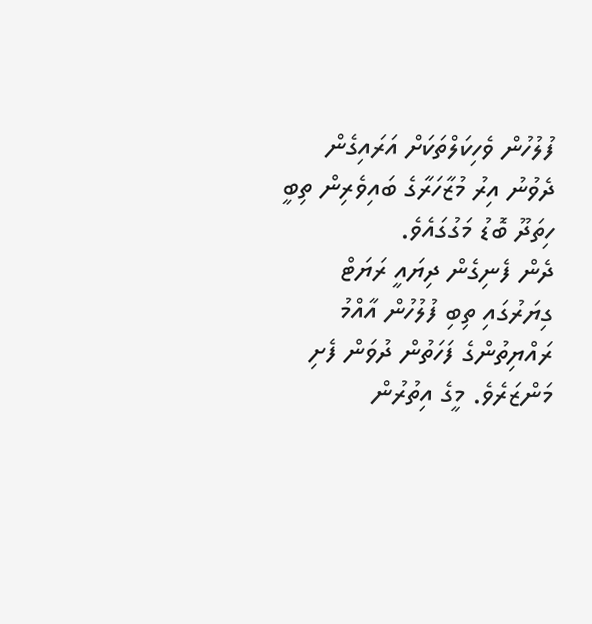ފުލުހުން ވެހިކަލްތަކަށް އަރައިގެން ދެވުނު އިރު މުޒާހަރާގެ ބައިވެރިން ތިބީ ހިތަދޫ ބޮޑު މަގުގައެވެ.
ދެން ފެނިގެން ދިޔައީ ރަޔަޓް ގިޔަރުގައި ތިބި ފުލުހުން އާއްމު ރައްޔިތުންގެ ފަހަތުން ދުވަން ފެށި މަންޒަރެވެ. މީގެ އިތުރުން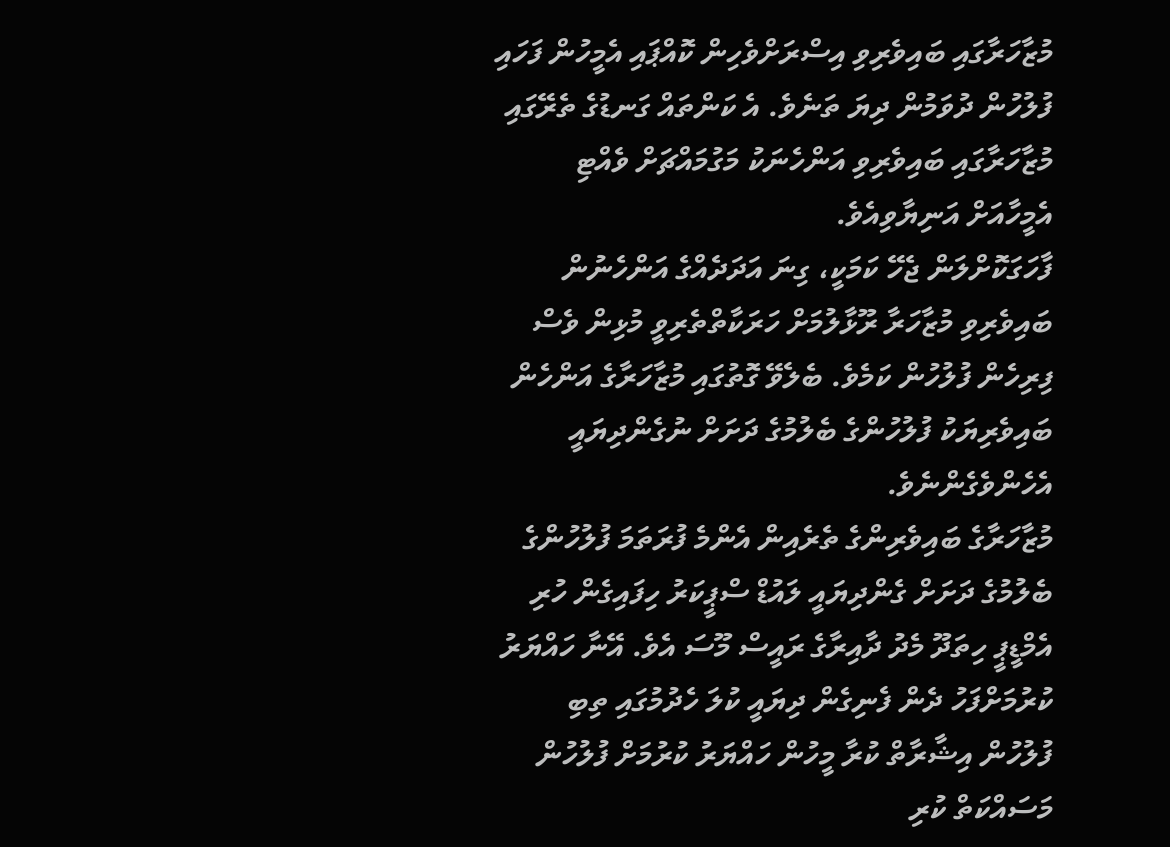މުޒާހަރާގައި ބައިވެރިވި އިސްރަށްވެހިން ކޮއްޕައި އެމީހުން ފަހައި ފުލުހުން ދުވަމުން ދިޔަ ތަނެވެ. އެ ކަންތައް ގަނޑުގެ ތެރޭގައި މުޒާހަރާގައި ބައިވެރިވި އަންހެނަކު މަގުމައްޗަށް ވެއްޓި އެމީހާއަށް އަނިޔާވިއެވެ.
ފާހަގަކޮށްލަން ޖެހޭ ކަމަކީ، ގިނަ އަދަދެއްގެ އަންހެނުން ބައިވެރިވި މުޒާހަރާ ރޫޅާލުމަށް ހަރަކާތްތެރިވީ މުޅިން ވެސް ފިރިހެން ފުލުހުން ކަމެވެ. ބެލެވޭ ގޮތުގައި މުޒާހަރާގެ އަންހެން ބައިވެރިޔަކު ފުލުހުންގެ ބެލުމުގެ ދަށަށް ނުގެންދިޔައީ އެހެންވެގެންނެވެ.
މުޒާހަރާގެ ބައިވެރިންގެ ތެރެއިން އެންމެ ފުރަތަމަ ފުލުހުންގެ ބެލުމުގެ ދަށަށް ގެންދިޔައީ ލައުޑް ސްޕީކަރު ހިފައިގެން ހުރި އެމްޑީޕީ ހިތަދޫ މެދު ދާއިރާގެ ރައީސް މޫސަ އެވެ. އޭނާ ހައްޔަރު ކުރުމަށްފަހު ދެން ފެނިގެން ދިޔައީ ކުލަ ހެދުމުގައި ތިބި ފުލުހުން އިޝާރާތް ކުރާ މީހުން ހައްޔަރު ކުރުމަށް ފުލުހުން މަސައްކަތް ކުރި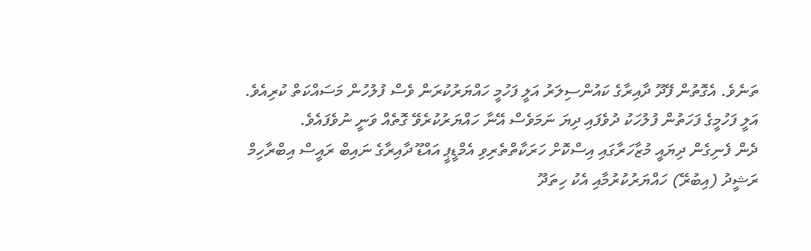ތަނެވެ. އެގޮތުން ފޭދޫ ދާއިރާގެ ކައުންސިލަރު އަލީ ފަހުމީ ހައްޔަރުކުރަން ވެސް ފުލުހުން މަސައްކަތް ކުރިއެވެ. އަލީ ފަހުމީގެ ފަހަތުން ފުލުހަކު ދުވެފައި ދިޔަ ނަމަވެސް އޭނާ ހައްޔަރުކުރެވޭ ގޮތެއް ވަނީ ނުވެފައެވެ.
ދެން ފެނިގެން ދިޔައީ މުޒާހަރާގައި އިސްކޮށް ހަރަކާތްތެރިވި އެމްޑީޕީ އައްޑޫ ދާއިރާގެ ނައިބް ރައީސް އިބްރާހިމް ރަޝީދު (އިބުރޭ) ހައްޔަރުކުރުމާއި އެކު ހިތަދޫ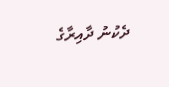ދެކުނު ދާއިރާގެ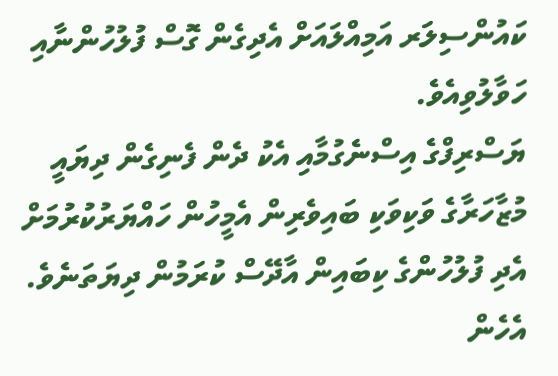ކައުންސިލަރ އަމިއްލައަށް އެދިގެން ގޮސް ފުލުހުންނާއި ހަވާލުވިއެވެ.
ޔަސްރިފްގެ އިސްނެގުމާއި އެކު ދެން ފެނިގެން ދިޔައީ މުޒާހަރާގެ ވަކިވަކި ބައިވެރިން އެމީހުން ހައްޔަރުކުރުމަށް އެދި ފުލުހުންގެ ކިބައިން އާދޭސް ކުރަމުން ދިޔަތަނެވެ.
އެހެން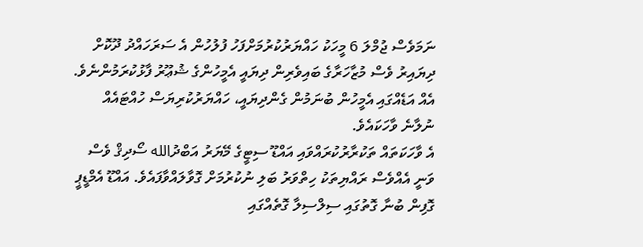ނަމަވެސް ޖުމްލަ 6 މީހަކު ހައްޔަރުކުރުމަށްފަހު ފުލުހުން އެ ސަރަހައްދު ދޫކޮށް ދިޔައިރު ވެސް މުޒާހަރާގެ ބައިވެރިން ދިޔައީ އެމީހުންގެ ޝުޢޫރު ފާޅުކުރަމުންނެވެ. އެއް އަޑެއްގައި އެމީހުން ބުނަމުން ގެންދިޔައީ، ހައްޔަރުކުރިޔަސް ހުއްޓައެއް ނުލާނެ ވާހަކައެވެ.
އެ ވާހަކަތައް ތަކުރާރުކުރައްވައި އައްޑޫ ސިޓީގެ މޭޔަރު އަބްދުالله ސޯދިޤް ވެސް ވަނީ އެއްވެސް ރައްޔިތަކު ހިތްވަރު ބަލި ނުކުރުމަށް ގޮވާލައްވާފައެވެ. އައްޑޫ އެމްޑީޕީ ގޮފިން ބުނާ ގޮތުގައި ސިލްސިލާ ގޮތެއްގައި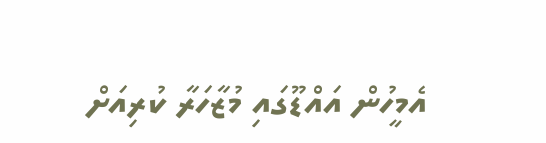އެމީހުން އައްޑޫގައި މުޒާހަރާ ކުރިއަށް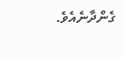ގެންދާނެއެވެ.